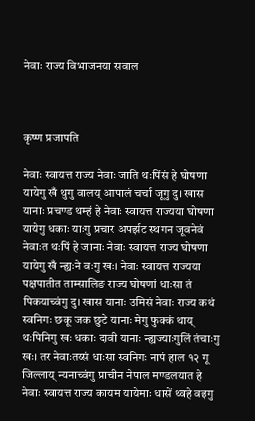नेवाः राज्य विभाजनया सवाल



कृष्ण प्रजापति

नेवाः स्वायत्त राज्य नेवाः जाति थःपिंसं हे घोषणा यायेगु खँ थुगु वालय् आपालं चर्चा जूगु दु। खास यानाः प्रचण्ड थम्हं हे नेवाः स्वायत्त राज्यया घोषणा यायेगु धकाः याःगु प्रचार अपर्झट स्थगन जूवनेवं नेवाःत थःपिं हे जानाः नेवाः स्वायत्त राज्य घोषणा यायेगु खँ न्ह्यःने वःगु खः। नेवाः स्वायत्त राज्यया पक्षपातीत ताम्सालिङ राज्य घोषणां धाःसा तं पिकयाच्वंगु दु। खास यानाः उमिसं नेवाः राज्य कथं स्वनिगः छकू जक छुटे यानाः मेगु फुक्कं थाय् थःपिनिगु खः धकाः दावी यानाः न्ह्यज्याःगुलिं तंचाःगु खः। तर नेवाःतय्सं धाःसा स्वनिगः नापं हाल १२ गू जिल्लाय् न्यनाच्वंगु प्राचीन नेपाल मण्डलयात हे नेवाः स्वायत्त राज्य कायम यायेमाः धासें थ्वहे वइगु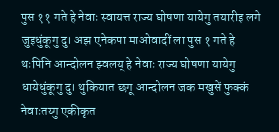पुस ११ गते हे नेवाः स्वायत्त राज्य घोषणा यायेगु तयारीइ लगे जुइधुंकूगु दु। अझ एनेकपा माओवादीं ला पुस १ गते हे थःपिनि आन्दोलन झ्वलय् हे नेवाः राज्य घोषणा यायेगु धायेधुंकूगु दु। थुकियात छगू आन्दोलन जक मखुसें फुक्कं नेवाःतय्गु एकीकृत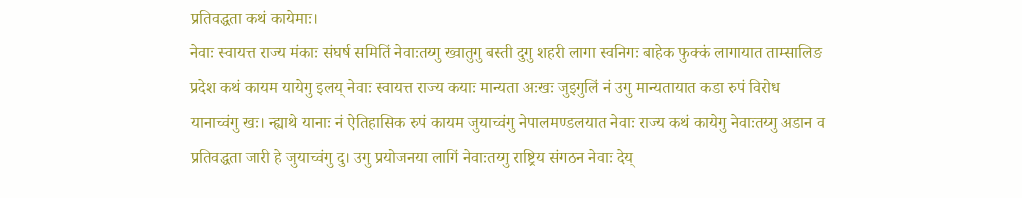प्रतिवद्धता कथं कायेमाः।
नेवाः स्वायत्त राज्य मंकाः संघर्ष समितिं नेवाःतय्गु ख्वातुगु बस्ती दुगु शहरी लागा स्वनिगः बाहेक फुक्कं लागायात ताम्सालिङ प्रदेश कथं कायम यायेगु इलय् नेवाः स्वायत्त राज्य कयाः मान्यता अःखः जुइगुलिं नं उगु मान्यतायात कडा रुपं विरोध यानाच्वंगु खः। न्ह्याथे यानाः नं ऐतिहासिक रुपं कायम जुयाच्वंगु नेपालमण्डलयात नेवाः राज्य कथं कायेगु नेवाःतय्गु अडान व प्रतिवद्धता जारी हे जुयाच्वंगु दु। उगु प्रयोजनया लागिं नेवाःतय्गु राष्ट्रिय संगठन नेवाः देय्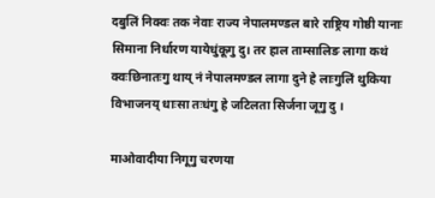दबुलिं निक्वः तक नेवाः राज्य नेपालमण्डल बारे राष्ट्रिय गोष्ठी यानाः सिमाना निर्धारण यायेधुंकूगु दु। तर हाल ताम्सालिङ लागा कथं क्वःछिनातःगु थाय् नं नेपालमण्डल लागा दुने हे लाःगुलिं थुकिया विभाजनय् धाःसा तःधंगु हे जटिलता सिर्जना जूगु दु ।

माओवादीया निगूगु चरणया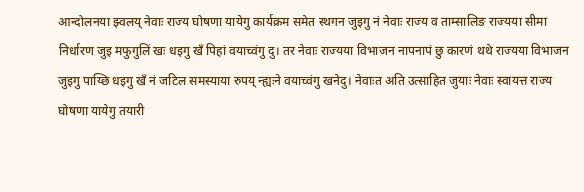आन्दोलनया झ्वलय् नेवाः राज्य घोषणा यायेगु कार्यक्रम समेत स्थगन जुइगु नं नेवाः राज्य व ताम्सालिङ राज्यया सीमा निर्धारण जुइ मफुगुलिं खः धइगु खँ पिहां वयाच्वंगु दु। तर नेवाः राज्यया विभाजन नापनापं छु कारणं थथे राज्यया विभाजन जुइगु पाय्छि धइगु खँ नं जटिल समस्याया रुपय् न्ह्यःने वयाच्वंगु खनेदु। नेवाःत अति उत्साहित जुयाः नेवाः स्वायत्त राज्य घोषणा यायेगु तयारी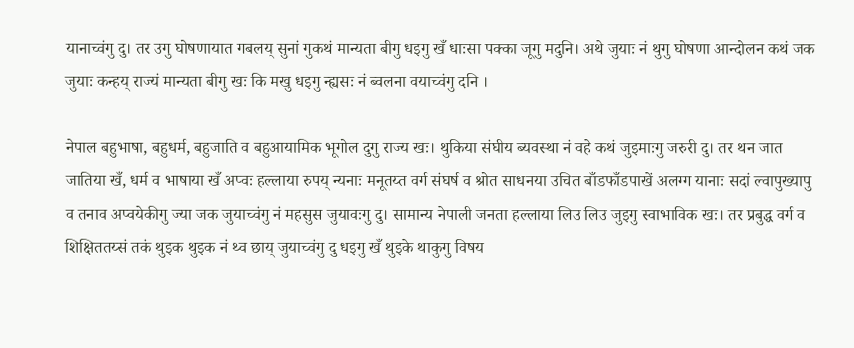यानाच्वंगु दु। तर उगु घोषणायात गबलय् सुनां गुकथं मान्यता बीगु धइगु खँ धाःसा पक्का जूगु मदुनि। अथे जुयाः नं थुगु घोषणा आन्दोलन कथं जक जुयाः कन्हय् राज्यं मान्यता बीगु खः कि मखु धइगु न्ह्यसः नं ब्वलना वयाच्वंगु दनि ।

नेपाल बहुभाषा, बहुधर्म, बहुजाति व बहुआयामिक भूगोल दुगु राज्य खः। थुकिया संघीय ब्यवस्था नं वहे कथं जुइमाःगु जरुरी दु। तर थन जात जातिया खँ, धर्म व भाषाया खँ अप्वः हल्लाया रुपय् न्यनाः मनूतय्त वर्ग संघर्ष व श्रोत साधनया उचित बाँडफाँडपाखें अलग्ग यानाः सदां ल्वापुख्यापु व तनाव अप्वयेकीगु ज्या जक जुयाच्वंगु नं महसुस जुयावःगु दु। सामान्य नेपाली जनता हल्लाया लिउ लिउ जुइगु स्वाभाविक खः। तर प्रबुद्ध वर्ग व शिक्षिततय्सं तकं थुइक थुइक नं थ्व छाय् जुयाच्वंगु दु धइगु खँ थुइके थाकुगु विषय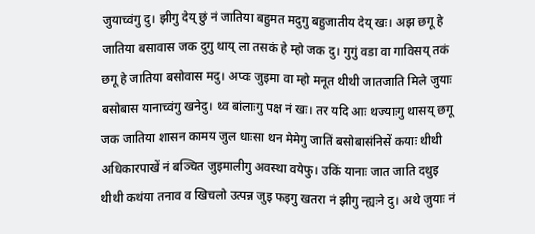जुयाच्वंगु दु। झीगु देय् छुं नं जातिया बहुमत मदुगु बहुजातीय देय् खः। अझ छगू हे जातिया बसावास जक दुगु थाय् ला तसकं हे म्हो जक दु। गुगुं वडा वा गाविसय् तकं छगू हे जातिया बसोवास मदु। अप्वः जुइमा वा म्हो मनूत थीथी जातजाति मिले जुयाः बसोबास यानाच्वंगु खनेदु। थ्व बांलाःगु पक्ष नं खः। तर यदि आः थज्याःगु थासय् छगू जक जातिया शासन कामय जुल धाःसा थन मेमेगु जातिं बसोबासंनिसें कयाः थीथी अधिकारपाखें नं बञ्चित जुइमालीगु अवस्था वयेफु। उकिं यानाः जात जाति दथुइ थीथी कथंया तनाव व खिचलो उत्पन्न जुइ फइगु खतरा नं झीगु न्ह्यःने दु। अथे जुयाः नं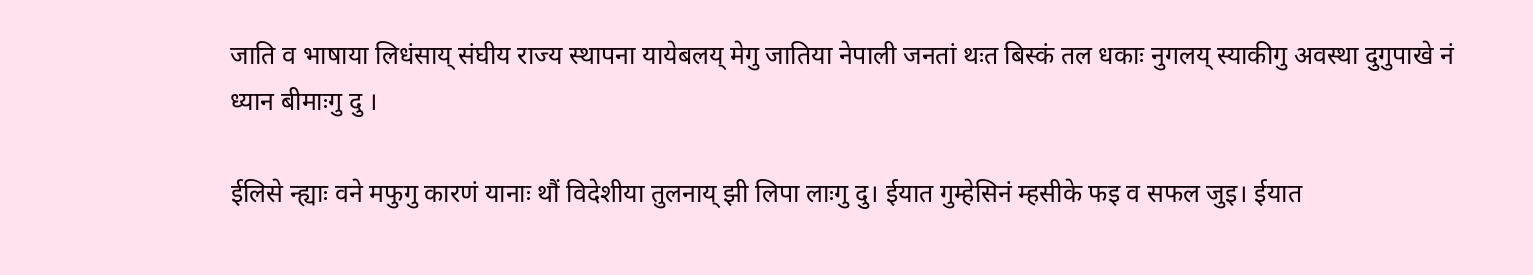जाति व भाषाया लिधंसाय् संघीय राज्य स्थापना यायेबलय् मेगु जातिया नेपाली जनतां थःत बिस्कं तल धकाः नुगलय् स्याकीगु अवस्था दुगुपाखे नं ध्यान बीमाःगु दु ।

ईलिसे न्ह्याः वने मफुगु कारणं यानाः थौं विदेशीया तुलनाय् झी लिपा लाःगु दु। ईयात गुम्हेसिनं म्हसीके फइ व सफल जुइ। ईयात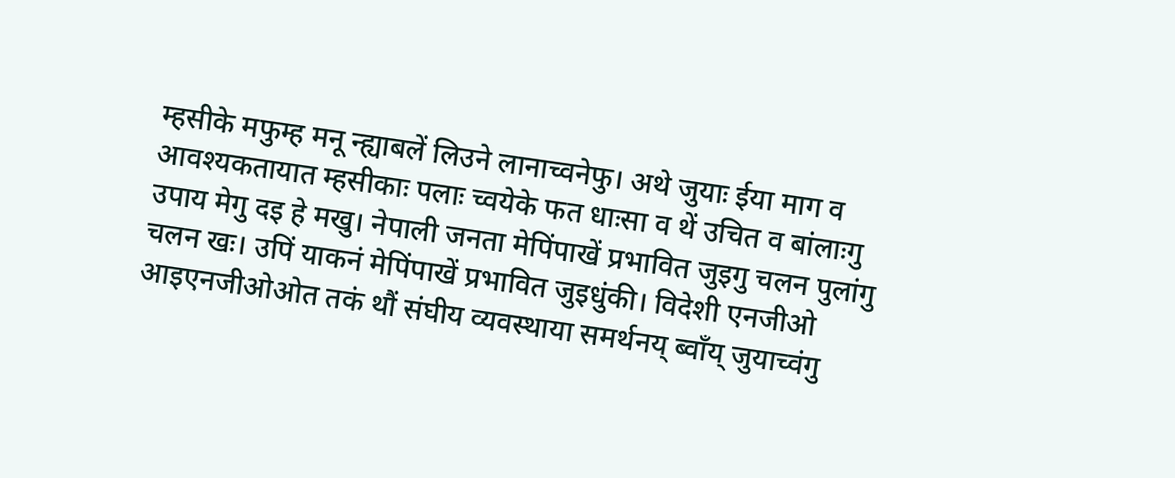म्हसीके मफुम्ह मनू न्ह्याबलें लिउने लानाच्वनेफु। अथे जुयाः ईया माग व आवश्यकतायात म्हसीकाः पलाः च्वयेके फत धाःसा व थें उचित व बांलाःगु उपाय मेगु दइ हे मखु। नेपाली जनता मेपिंपाखें प्रभावित जुइगु चलन पुलांगु चलन खः। उपिं याकनं मेपिंपाखें प्रभावित जुइधुंकी। विदेशी एनजीओ आइएनजीओओत तकं थौं संघीय व्यवस्थाया समर्थनय् ब्वाँय् जुयाच्वंगु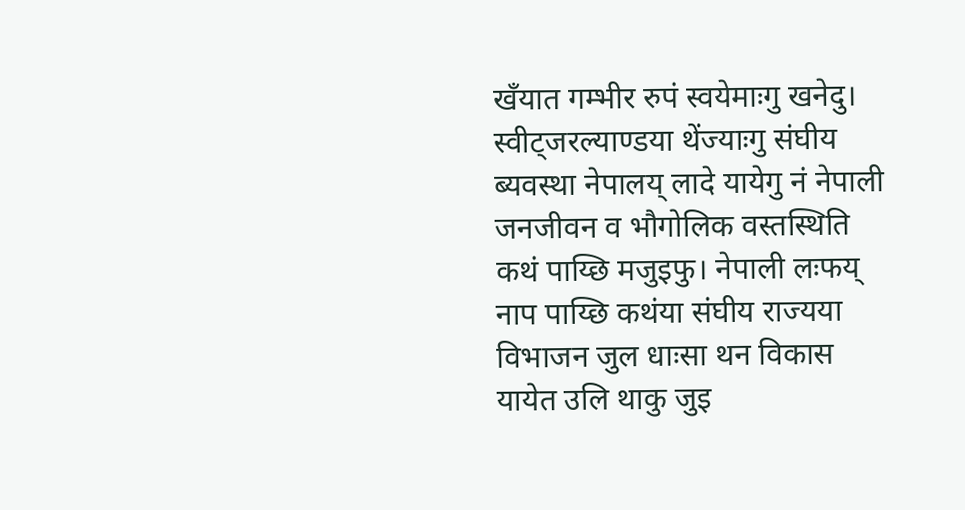खँयात गम्भीर रुपं स्वयेमाःगु खनेदु। स्वीट्जरल्याण्डया थेंज्याःगु संघीय ब्यवस्था नेपालय् लादे यायेगु नं नेपाली जनजीवन व भौगोलिक वस्तस्थिति कथं पाय्छि मजुइफु। नेपाली लःफय् नाप पाय्छि कथंया संघीय राज्यया विभाजन जुल धाःसा थन विकास यायेत उलि थाकु जुइ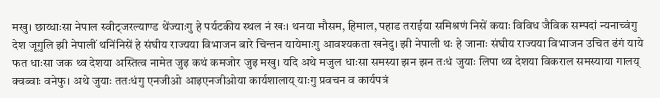मखु। छाय्धाःसा नेपाल स्वीट्जरल्याण्ड थेंज्याःगु हे पर्यटकीय स्थल नं खः। थनया मौसम, हिमाल, पहाड तराईया समिश्रणं निसें कयाः विविध जैविक सम्पदां न्यनाच्वंगु देश जूगुलि झी नेपालीं थनिंनिसें हे संघीय राज्यया विभाजन बारे चिन्तन यायेमाःगु आवश्यकता खनेदु। झी नेपाली थः हे जानाः संघीय राज्यया विभाजन उचित ढंगं याये फत धाःसा जक थ्व देशया अस्तित्व नामेत जुइ कथं कमजोर जुइ मखु। यदि अथे मजुल धाःसा समस्या झन झन तःधं जुयाः लिपा थ्व देशया विकराल समस्याया गालय् क्वब्वाः वनेफु। अथे जुयाः ततःधंगु एनजीओ आइएनजीओया कार्यशालाय् याःगु प्रवचन व कार्यपत्रं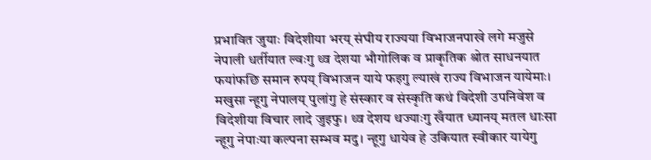प्रभावित जुयाः विदेशीया भरय् संघीय राज्यया विभाजनपाखे लगे मजुसे नेपाली धर्तीयात ल्वःगु थ्व देशया भौगोलिक व प्राकृतिक श्रोत साधनयात फयांफछि समान रुपय् विभाजन याये फइगु ल्याखं राज्य विभाजन यायेमाः। मखुसा न्हूगु नेपालय् पुलांगु हे संस्कार व संस्कृति कथं विदेशी उपनिवेश व विदेशीया विचार लादे जुइफु। थ्व देशय थज्याःगु खँयात ध्यानय् मतल धाःसा न्हूगु नेपाःया कल्पना सम्भव मदु। न्हूगु धायेव हे उकियात स्वीकार यायेगु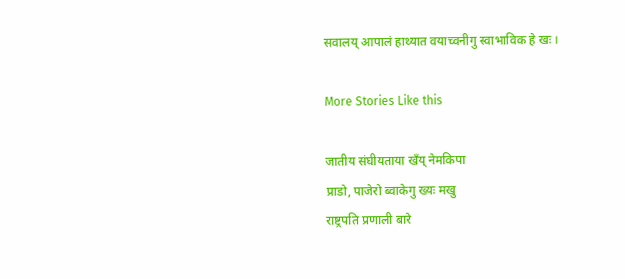सवालय् आपालं हाथ्यात वयाच्वनीगु स्वाभाविक हे खः ।

More Stories Like this

जातीय संघीयताया खँय् नेमकिपा
प्राडो, पाजेरो ब्वाकेगु ख्यः मखु
राष्ट्रपति प्रणाली बारे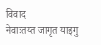विवाद
नेवाःतय्त जागृत याइगु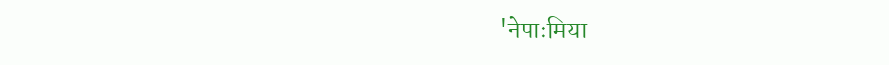'नेपाःमिया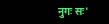नुगः सः'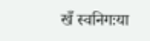खँ स्वनिगःया